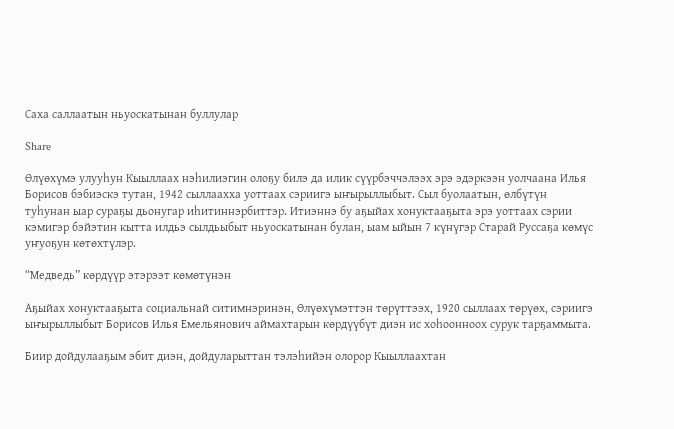Саха саллаатын ньуоскатынан буллулар

Share

Өлүөхүмэ улууһун Кыыллаах нэһилиэгин олоҕу билэ да илик сүүрбэччэлээх эрэ эдэркээн уолчаана Илья Борисов бэбиэскэ тутан, 1942 сыллаахха уоттаах сэриигэ ыҥырыллыбыт. Сыл буолаатын, өлбүтүн туһунан ыар сураҕы дьонугар иһитиннэрбиттэр. Итиэннэ бу аҕыйах хонуктааҕыта эрэ уоттаах сэрии кэмигэр бэйэтин кытта илдьэ сылдьыбыт ньуоскатынан булан, ыам ыйын 7 күнүгэр Старай Руссаҕа көмүс уҥуоҕун көтөхтүлэр.

“Медведь” көрдүүр этэрээт көмөтүнэн

Аҕыйах хонуктааҕыта социальнай ситимнэринэн, Өлүөхүмэттэн төрүттээх, 1920 сыллаах төрүөх, сэриигэ ыҥырыллыбыт Борисов Илья Емельянович аймахтарын көрдүүбүт диэн ис хоһоонноох сурук тарҕаммыта.

Биир дойдулааҕым эбит диэн, дойдуларыттан тэлэһийэн олорор Кыыллаахтан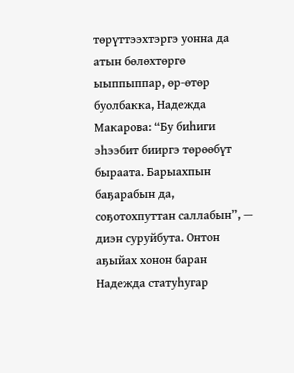төрүттээхтэргэ уонна да атын бөлөхтөргө ыыппыппар, өр-өтөр буолбакка, Надежда Макарова: “Бу биһиги эһээбит бииргэ төрөөбүт быраата. Барыахпын баҕарабын да, соҕотохпуттан саллабын”, — диэн суруйбута. Онтон аҕыйах хонон баран Надежда статуһугар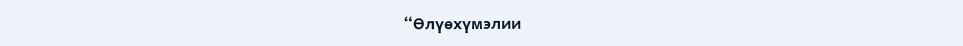“Өлүөхүмэлии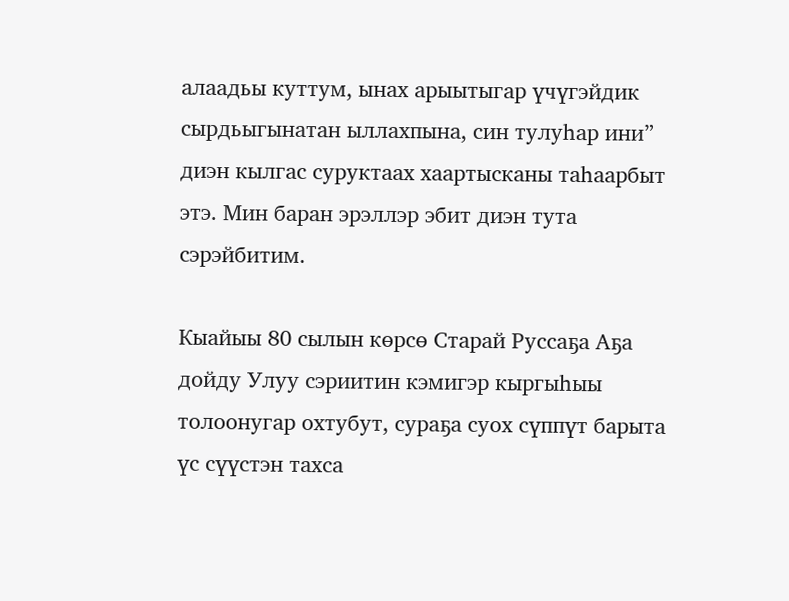алаадьы куттум, ынах арыытыгар үчүгэйдик сырдьыгынатан ыллахпына, син тулуһар ини” диэн кылгас суруктаах хаартысканы таһаарбыт этэ. Мин баран эрэллэр эбит диэн тута сэрэйбитим.

Кыайыы 80 сылын көрсө Старай Руссаҕа Аҕа дойду Улуу сэриитин кэмигэр кыргыһыы толоонугар охтубут, сураҕа суох сүппүт барыта үс сүүстэн тахса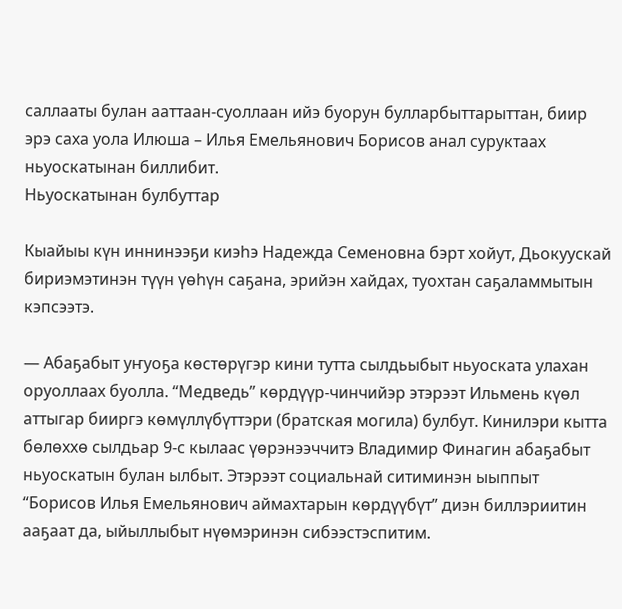саллааты булан ааттаан-суоллаан ийэ буорун булларбыттарыттан, биир эрэ саха уола Илюша – Илья Емельянович Борисов анал суруктаах ньуоскатынан биллибит.
Ньуоскатынан булбуттар

Кыайыы күн иннинээҕи киэһэ Надежда Семеновна бэрт хойут, Дьокуускай бириэмэтинэн түүн үөһүн саҕана, эрийэн хайдах, туохтан саҕаламмытын кэпсээтэ.

— Абаҕабыт уҥуоҕа көстөрүгэр кини тутта сылдьыбыт ньуоската улахан оруоллаах буолла. “Медведь” көрдүүр-чинчийэр этэрээт Ильмень күөл аттыгар бииргэ көмүллүбүттэри (братская могила) булбут. Кинилэри кытта бөлөххө сылдьар 9‑с кылаас үөрэнээччитэ Владимир Финагин абаҕабыт ньуоскатын булан ылбыт. Этэрээт социальнай ситиминэн ыыппыт “Борисов Илья Емельянович аймахтарын көрдүүбүт” диэн биллэриитин ааҕаат да, ыйыллыбыт нүөмэринэн сибээстэспитим.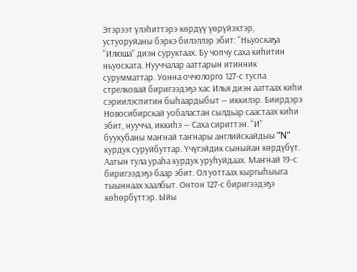Этэрээт үлэһиттэрэ көрдүү үөрүйэхтэр, устуоруйаны бэркэ билэллэр эбит: “Ньуоскаҕа “Илюша” диэн суруктаах. Бу чопчу саха киһитин ньуоската. Нууччалар ааттарын итинник сурумматтар. Уонна оччолорго 127‑с туспа стрелковай биригээдэҕэ хас Илья диэн ааттаах киһи сэриилэспитин быһаардыбыт — иккилэр. Биирдэрэ Новосибирскай уобаластан сылдьар саастаах киһи эбит, нуучча, иккиһэ — Саха сириттэн. “И” буукубаны маҥнай таҥнары английскайдыы “N” курдук суруйбуттар. Үчүгэйдик сыныйан көрдүбүт. Аатын тула ураһа курдук уруһуйдаах. Маҥнай 19‑с биригээдэҕэ баар эбит. Ол уоттаах кыргыһыыга тыыннаах хаалбыт. Онтон 127‑с биригээдэҕэ көһөрбүттэр. Ыйы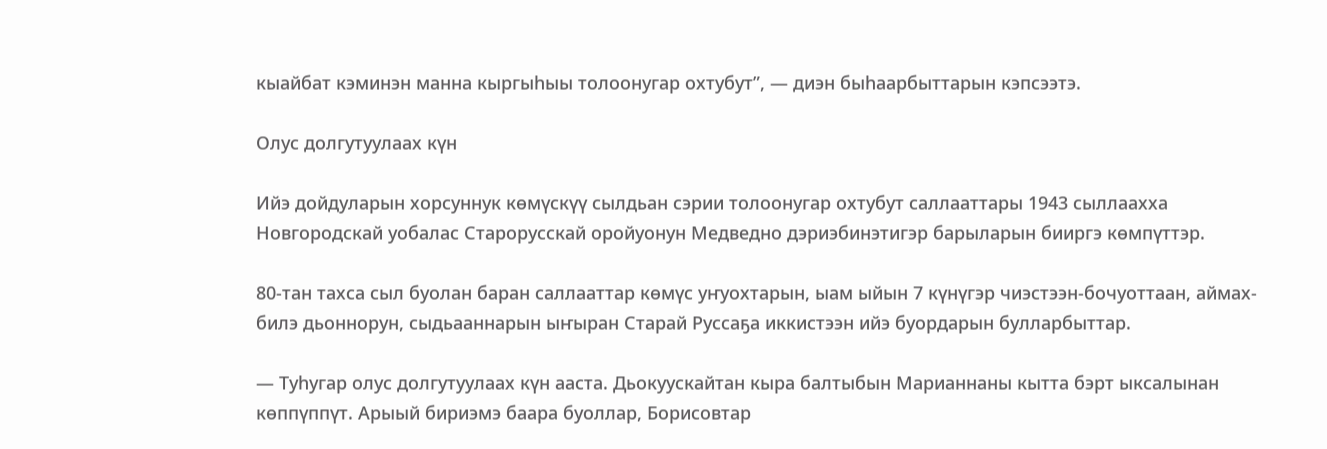кыайбат кэминэн манна кыргыһыы толоонугар охтубут”, — диэн быһаарбыттарын кэпсээтэ.

Олус долгутуулаах күн

Ийэ дойдуларын хорсуннук көмүскүү сылдьан сэрии толоонугар охтубут саллааттары 1943 сыллаахха Новгородскай уобалас Старорусскай оройуонун Медведно дэриэбинэтигэр барыларын бииргэ көмпүттэр.

80‑тан тахса сыл буолан баран саллааттар көмүс уҥуохтарын, ыам ыйын 7 күнүгэр чиэстээн-бочуоттаан, аймах-билэ дьоннорун, сыдьааннарын ыҥыран Старай Руссаҕа иккистээн ийэ буордарын булларбыттар.

— Туһугар олус долгутуулаах күн ааста. Дьокуускайтан кыра балтыбын Марианнаны кытта бэрт ыксалынан көппүппүт. Арыый бириэмэ баара буоллар, Борисовтар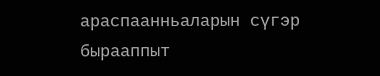араспаанньаларын сүгэр бырааппыт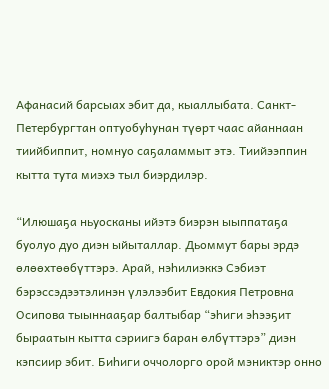Афанасий барсыах эбит да, кыаллыбата. Санкт-Петербургтан оптуобуһунан түөрт чаас айаннаан тиийбиппит, номнуо саҕаламмыт этэ. Тиийээппин кытта тута миэхэ тыл биэрдилэр.

“Илюшаҕа ньуосканы ийэтэ биэрэн ыыппатаҕа буолуо дуо диэн ыйыталлар. Дьоммут бары эрдэ өлөөхтөөбүттэрэ. Арай, нэһилиэккэ Сэбиэт бэрэссэдээтэлинэн үлэлээбит Евдокия Петровна Осипова тыыннааҕар балтыбар “эһиги эһээҕит быраатын кытта сэриигэ баран өлбүттэрэ” диэн кэпсиир эбит. Биһиги оччолорго орой мэниктэр онно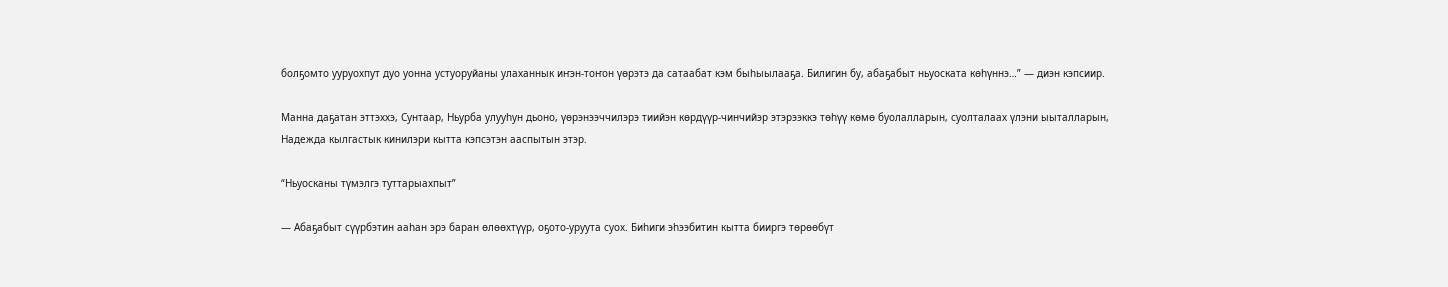болҕомто ууруохпут дуо уонна устуоруйаны улаханнык иҥэн-тоҥон үөрэтэ да сатаабат кэм быһыылааҕа. Билигин бу, абаҕабыт ньуоската көһүннэ…” — диэн кэпсиир.

Манна даҕатан эттэххэ, Сунтаар, Ньурба улууһун дьоно, үөрэнээччилэрэ тиийэн көрдүүр-чинчийэр этэрээккэ төһүү көмө буолалларын, суолталаах үлэни ыыталларын, Надежда кылгастык кинилэри кытта кэпсэтэн ааспытын этэр.

“Ньуосканы түмэлгэ туттарыахпыт”

— Абаҕабыт сүүрбэтин ааһан эрэ баран өлөөхтүүр, оҕото-уруута суох. Биһиги эһээбитин кытта бииргэ төрөөбүт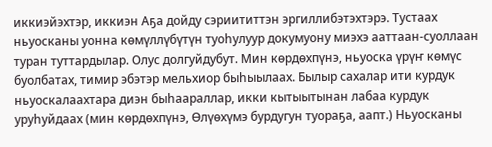иккиэйэхтэр, иккиэн Аҕа дойду сэриититтэн эргиллибэтэхтэрэ. Тустаах ньуосканы уонна көмүллүбүтүн туоһулуур докумуону миэхэ ааттаан-суоллаан туран туттардылар. Олус долгуйдубут. Мин көрдөхпүнэ, ньуоска үрүҥ көмүс буолбатах, тимир эбэтэр мельхиор быһыылаах. Былыр сахалар ити курдук ньуоскалаахтара диэн быһаараллар, икки кытыытынан лабаа курдук уруһуйдаах (мин көрдөхпүнэ, Өлүөхүмэ бурдугун туораҕа, аапт.) Ньуосканы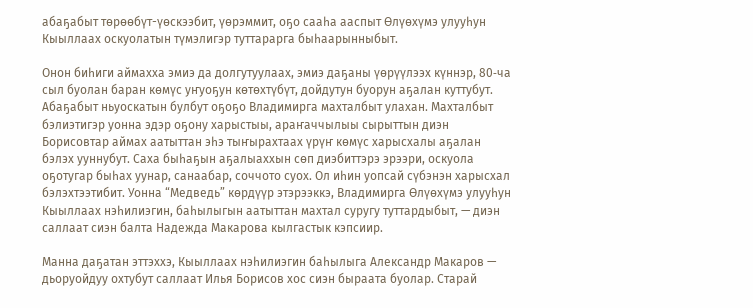абаҕабыт төрөөбүт-үөскээбит, үөрэммит, оҕо сааһа ааспыт Өлүөхүмэ улууһун Кыыллаах оскуолатын түмэлигэр туттарарга быһаарынныбыт.

Онон биһиги аймахха эмиэ да долгутуулаах, эмиэ даҕаны үөрүүлээх күннэр, 80‑ча сыл буолан баран көмүс уҥуоҕун көтөхтүбүт, дойдутун буорун аҕалан куттубут. Абаҕабыт ньуоскатын булбут оҕоҕо Владимирга махталбыт улахан. Махталбыт бэлиэтигэр уонна эдэр оҕону харыстыы, араҥаччылыы сырыттын диэн Борисовтар аймах аатыттан эһэ тыҥырахтаах үрүҥ көмүс харысхалы аҕалан бэлэх ууннубут. Саха быһаҕын аҕалыаххын сөп диэбиттэрэ эрээри, оскуола оҕотугар быһах уунар, санаабар, соччото суох. Ол иһин уопсай сүбэнэн харысхал бэлэхтээтибит. Уонна “Медведь” көрдүүр этэрээккэ, Владимирга Өлүөхүмэ улууһун Кыыллаах нэһилиэгин, баһылыгын аатыттан махтал суругу туттардыбыт, — диэн саллаат сиэн балта Надежда Макарова кылгастык кэпсиир.

Манна даҕатан эттэххэ, Кыыллаах нэһилиэгин баһылыга Александр Макаров — дьоруойдуу охтубут саллаат Илья Борисов хос сиэн быраата буолар. Старай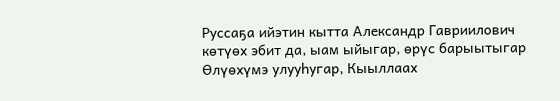Руссаҕа ийэтин кытта Александр Гавриилович көтүөх эбит да, ыам ыйыгар, өрүс барыытыгар Өлүөхүмэ улууһугар, Кыыллаах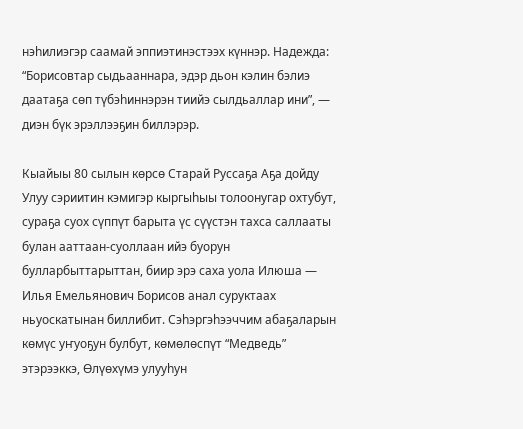нэһилиэгэр саамай эппиэтинэстээх күннэр. Надежда: “Борисовтар сыдьааннара, эдэр дьон кэлин бэлиэ даатаҕа сөп түбэһиннэрэн тиийэ сылдьаллар ини”, — диэн бүк эрэллээҕин биллэрэр.

Кыайыы 80 сылын көрсө Старай Руссаҕа Аҕа дойду Улуу сэриитин кэмигэр кыргыһыы толоонугар охтубут, сураҕа суох сүппүт барыта үс сүүстэн тахса саллааты булан ааттаан-суоллаан ийэ буорун булларбыттарыттан, биир эрэ саха уола Илюша — Илья Емельянович Борисов анал суруктаах ньуоскатынан биллибит. Сэһэргэһээччим абаҕаларын көмүс уҥуоҕун булбут, көмөлөспүт “Медведь” этэрээккэ, Өлүөхүмэ улууһун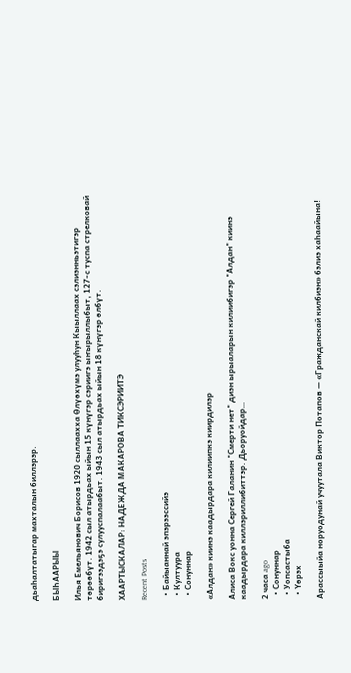дьаһалтатыгар махталын биллэрэр.

БЫҺААРЫЫ

Илья Емельянович Борисов 1920 сыллаахха Өлүөхүмэ улууһун Кыыллаах сэлиэнньэтигэр төрөөбүт. 1942 сыл атырдьах ыйын 15 күнүгэр сэриигэ ыҥырыллыбыт, 127‑с туспа стрелковай биригээдэҕэ сулууспалаабыт. 1943 сыл атырдьах ыйын 18 күнүгэр өлбүт.

ХААРТЫСКАЛАР: НАДЕЖДА МАКАРОВА ТИКСЭРИИТЭ

Recent Posts

  • Байыаннай эпэрээссийэ
  • Култуура
  • Сонуннар

«Алдан» киинэ каадырдара килиипкэ киирдилэр

Алиса Вокс уонна Сергей Галанин "Смерти нет" диэн ырыаларын килиибигэр "Алдан" киинэ каадырдара киллэриллибиттэр. Дьоруойдар…

2 часа ago
  • Сонуннар
  • Уопсастыба
  • Үөрэх

Арассыыйа норуодунай учуутала Виктор Потапов — «Гражданскай килбиэн» бэлиэ хаһаайына!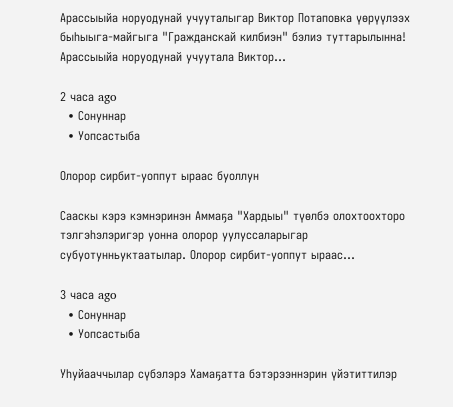Арассыыйа норуодунай учууталыгар Виктор Потаповка үөрүүлээх быһыыга-майгыга "Гражданскай килбиэн" бэлиэ туттарылынна! Арассыыйа норуодунай учуутала Виктор…

2 часа ago
  • Сонуннар
  • Уопсастыба

Олорор сирбит-уоппут ыраас буоллун

Сааскы кэрэ кэмнэринэн Аммаҕа "Хардыы" түөлбэ олохтоохторо тэлгэһэлэригэр уонна олорор уулуссаларыгар субуотунньуктаатылар. Олорор сирбит-уоппут ыраас…

3 часа ago
  • Сонуннар
  • Уопсастыба

Уһуйааччылар сүбэлэрэ Хамаҕатта бэтэрээннэрин үйэтиттилэр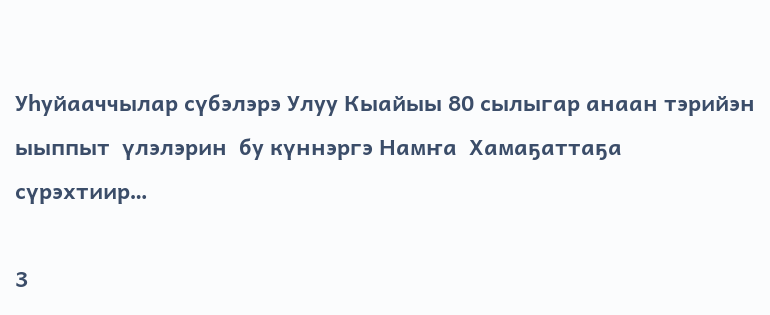Уһуйааччылар сүбэлэрэ Улуу Кыайыы 80 сылыгар анаан тэрийэн ыыппыт  үлэлэрин  бу күннэргэ Намҥа  Хамаҕаттаҕа сүрэхтиир…

3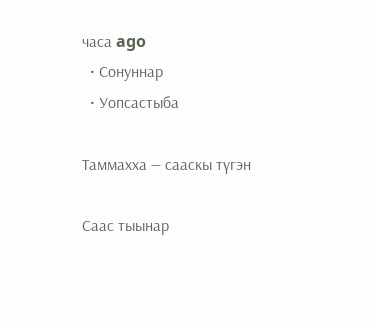часа ago
  • Сонуннар
  • Уопсастыба

Таммахха — сааскы түгэн

Саас тыынар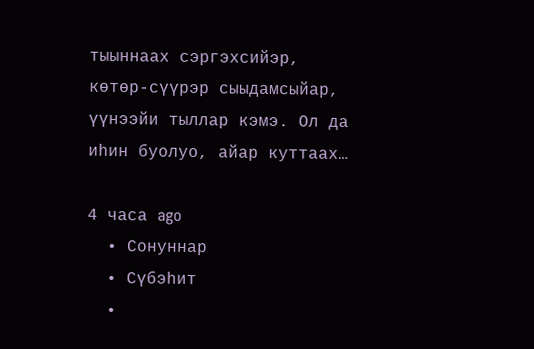тыыннаах сэргэхсийэр, көтөр-сүүрэр сыыдамсыйар, үүнээйи тыллар кэмэ. Ол да иһин буолуо, айар куттаах…

4 часа ago
  • Сонуннар
  • Сүбэһит
  •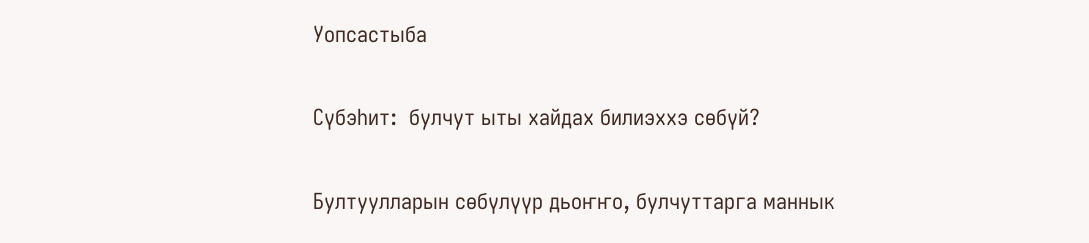Уопсастыба

Сүбэһит:  булчут ыты хайдах билиэххэ сөбүй?

Бултуулларын сөбүлүүр дьоҥҥо, булчуттарга маннык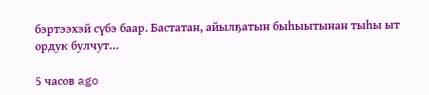бэртээхэй сүбэ баар. Бастатан, айылҕатын быһыытынан тыһы ыт ордук булчут…

5 часов ago